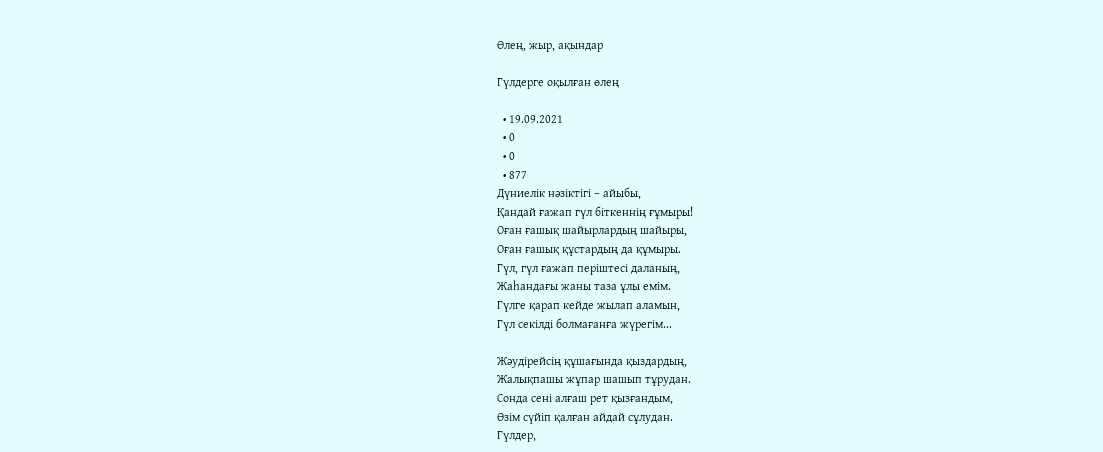Өлең, жыр, ақындар

Гүлдерге оқылған өлең

  • 19.09.2021
  • 0
  • 0
  • 877
Дүниелік нәзіктігі – айыбы,
Қандай ғажап гүл біткеннің ғұмыры!
Оған ғашық шайырлардың шайыры,
Оған ғашық құстардың да құмыры.
Гүл, гүл ғажап періштесі даланың,
Жаһандағы жаны таза ұлы емім.
Гүлге қарап кейде жылап аламын,
Гүл секілді болмағанға жүрегім...

Жәудірейсің құшағында қыздардың,
Жалықпашы жұпар шашып тұрудан.
Сонда сені алғаш рет қызғандым,
Өзім сүйіп қалған айдай сұлудан.
Гүлдер,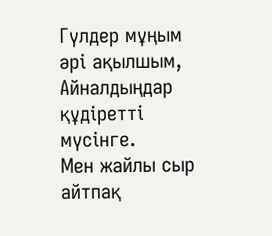Гүлдер мұңым әрі ақылшым,
Айналдыңдар құдіретті мүсінге.
Мен жайлы сыр айтпақ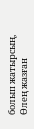болып жатырсың,
Өлең жазған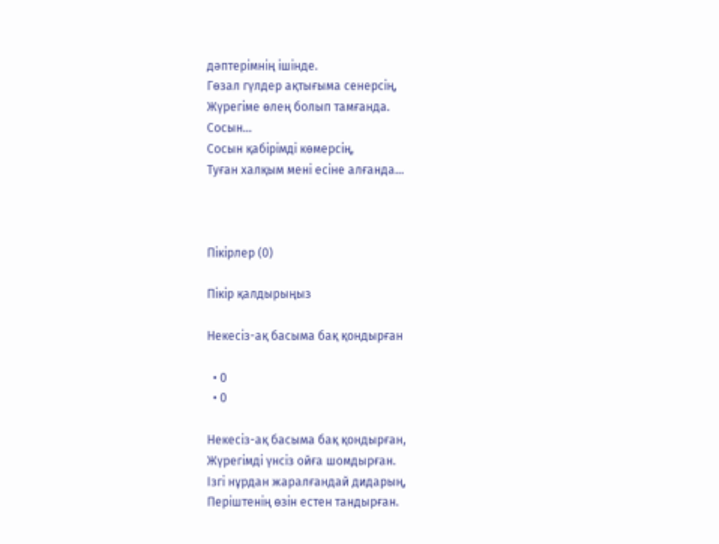дәптерімнің ішінде.
Гөзал гүлдер ақтығыма сенерсің,
Жүрегіме өлең болып тамғанда.
Сосын...
Сосын қабірімді көмерсің,
Туған халқым мені есіне алғанда...



Пікірлер (0)

Пікір қалдырыңыз

Некесіз-ақ басыма бақ қондырған

  • 0
  • 0

Некесіз-ақ басыма бақ қондырған,
Жүрегімді үнсіз ойға шомдырған.
Ізгі нұрдан жаралғандай дидарың,
Періштенің өзін естен тандырған.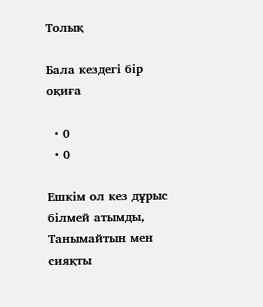Толық

Бала кездегі бір оқиға

  • 0
  • 0

Ешкім ол кез дұрыс білмей атымды,
Танымайтын мен сияқты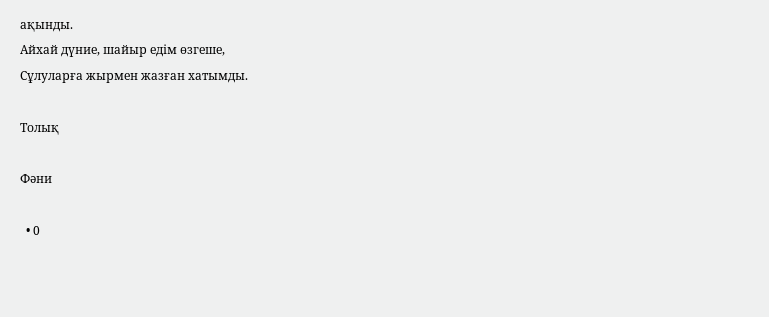ақынды.
Айхай дүние, шайыр едім өзгеше,
Сұлуларға жырмен жазған хатымды.

Толық

Фәни

  • 0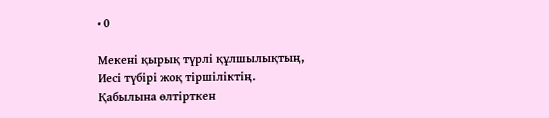• 0

Мекені қырық түрлі құлшылықтың,
Иесі түбірі жоқ тіршіліктің.
Қабылына өлтірткен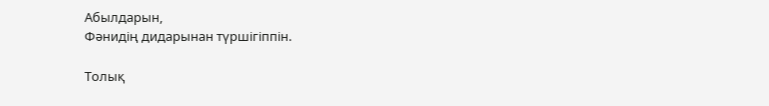Абылдарын,
Фәнидің дидарынан түршігіппін.

Толық